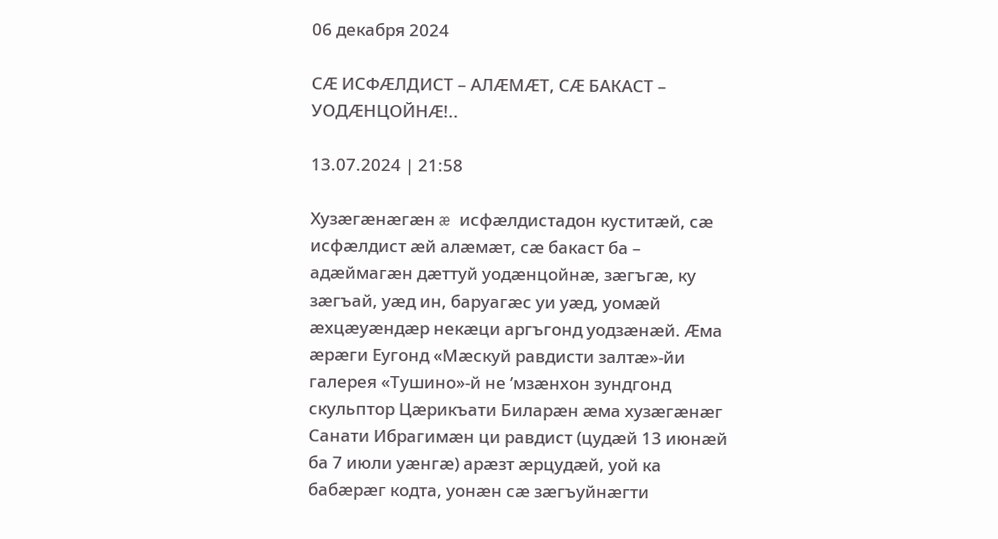06 декабря 2024

СÆ ИСФÆЛДИСТ – АЛÆМÆТ, СÆ БАКАСТ – УОДÆНЦОЙНÆ!..

13.07.2024 | 21:58

Хузæгæнæгæн æ исфæлдистадон куститæй, сæ исфæлдист æй алæмæт, сæ бакаст ба – адæймагæн дæттуй уодæнцойнæ, зæгъгæ, ку зæгъай, уæд ин, баруагæс уи уæд, уомæй æхцæуæндæр некæци аргъгонд уодзæнæй. Æма æрæги Еугонд «Мæскуй равдисти залтæ»-йи галерея «Тушино»-й не ’мзæнхон зундгонд скульптор Цæрикъати Биларæн æма хузæгæнæг Санати Ибрагимæн ци равдист (цудæй 13 июнæй ба 7 июли уæнгæ) арæзт æрцудæй, уой ка бабæрæг кодта, уонæн сæ зæгъуйнæгти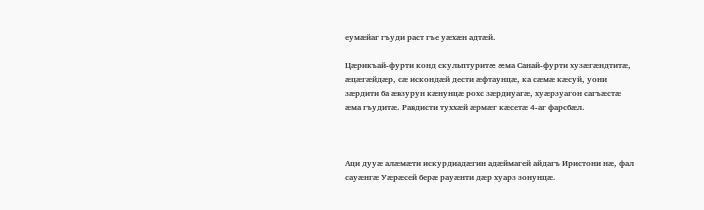еумæйаг гъуди раст гъе уæхæн адтæй.

Цæрикъай-фурти конд скульптуритæ æма Санай-фурти хузæгæндтитæ, æцæгæйдæр, сæ искондæй дести æфтаунцæ, ка сæмæ кæсуй, уони зæрдити ба æвзурун кæнунцæ рохс зæрдиуагæ, хуæрзуагон сагъæстæ æма гъудитæ. Равдисти туххæй æрмæг кæсетæ 4-аг фарсбæл.



Аци дууæ алæмæти искурдиадæгин адæймагей айдагъ Иристони нæ, фал сауæнгæ Уæрæсей берæ рауæнти дæр хуарз зонунцæ.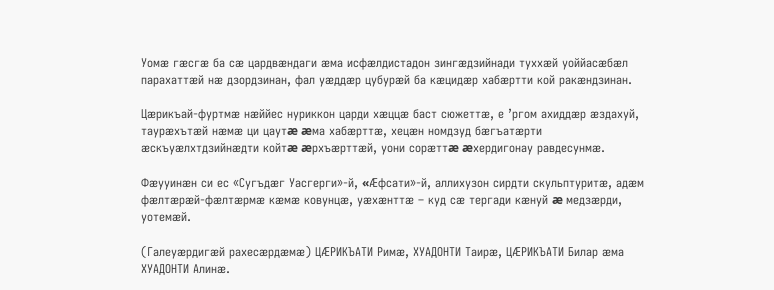Уомæ гæсгæ ба сæ цардвæндаги æма исфæлдистадон зингæдзийнади туххæй уоййасæбæл парахаттæй нæ дзордзинан, фал уæддæр цубурæй ба кæцидæр хабæртти кой ракæндзинан.

Цæрикъай-фуртмæ нæййес нуриккон царди хæццæ баст сюжеттæ, е ’ргом ахиддæр æздахуй, таурæхътæй нæмæ ци цаутæ æма хабæрттæ, хецæн номдзуд бæгъатæрти æскъуæлхтдзийнæдти койтæ æрхъæрттæй, уони сорæттæ æхердигонау равдесунмæ.

Фæууинæн си ес «Сугъдæг Уасгерги»-й, «Æфсати»-й, аллихузон сирдти скульптуритæ, адæм фæлтæрæй-фæлтæрмæ кæмæ ковунцæ, уæхæнттæ – куд сæ тергади кæнуй æ медзæрди, уотемæй.

(Галеуæрдигæй рахесæрдæмæ) ЦÆРИКЪАТИ Римæ, ХУАДОНТИ Таирæ, ЦÆРИКЪАТИ Билар æма ХУАДОНТИ Алинæ.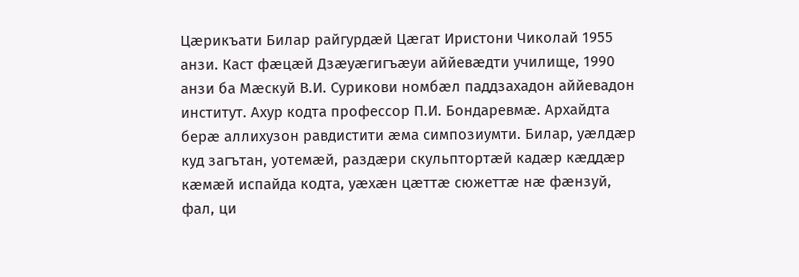Цæрикъати Билар райгурдæй Цæгат Иристони Чиколай 1955 анзи. Каст фæцæй Дзæуæгигъæуи аййевæдти училище, 1990 анзи ба Мæскуй В.И. Сурикови номбæл паддзахадон аййевадон институт. Ахур кодта профессор П.И. Бондаревмæ. Архайдта берæ аллихузон равдистити æма симпозиумти. Билар, уæлдæр куд загътан, уотемæй, раздæри скульптортæй кадæр кæддæр кæмæй испайда кодта, уæхæн цæттæ сюжеттæ нæ фæнзуй, фал, ци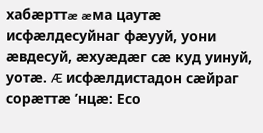хабæрттæ æма цаутæ исфæлдесуйнаг фæууй, уони æвдесуй, æхуæдæг сæ куд уинуй, уотæ. Æ исфæлдистадон сæйраг сорæттæ ’нцæ: Есо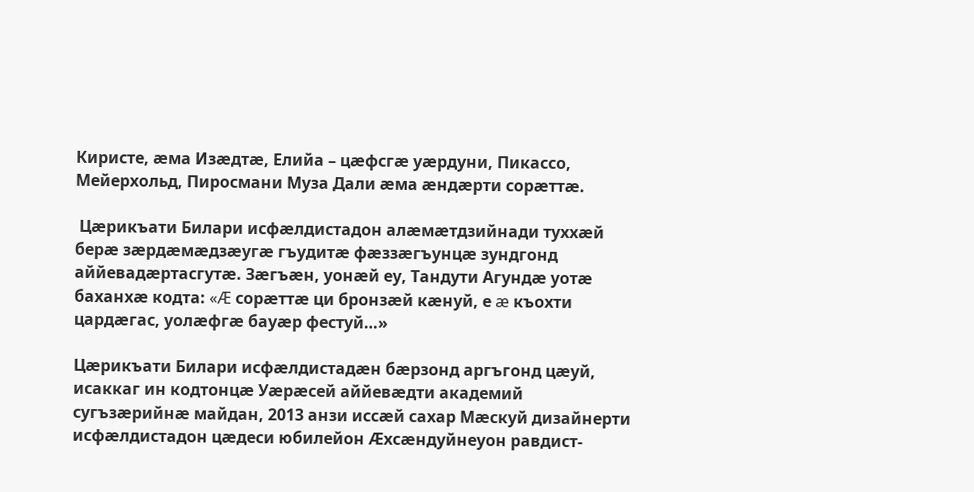Киристе, æма Изæдтæ, Елийа – цæфсгæ уæрдуни, Пикассо, Мейерхольд, Пиросмани Муза Дали æма æндæрти сорæттæ.

 Цæрикъати Билари исфæлдистадон алæмæтдзийнади туххæй берæ зæрдæмæдзæугæ гъудитæ фæззæгъунцæ зундгонд аййевадæртасгутæ. Зæгъæн, уонæй еу, Тандути Агундæ уотæ баханхæ кодта: «Æ сорæттæ ци бронзæй кæнуй, е æ къохти цардæгас, уолæфгæ бауæр фестуй…»

Цæрикъати Билари исфæлдистадæн бæрзонд аргъгонд цæуй, исаккаг ин кодтонцæ Уæрæсей аййевæдти академий сугъзæрийнæ майдан, 2013 анзи иссæй сахар Мæскуй дизайнерти исфæлдистадон цæдеси юбилейон Æхсæндуйнеуон равдист-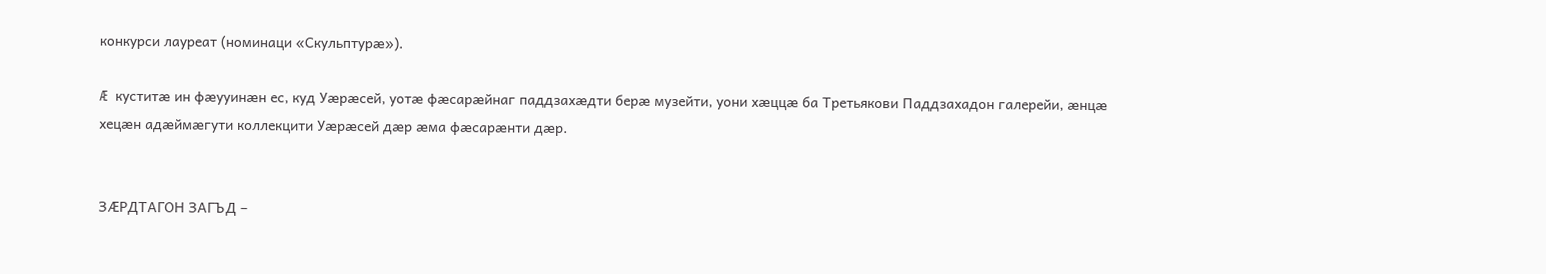конкурси лауреат (номинаци «Скульптурæ»).

Æ куститæ ин фæууинæн ес, куд Уæрæсей, уотæ фæсарæйнаг паддзахæдти берæ музейти, уони хæццæ ба Третьякови Паддзахадон галерейи, æнцæ хецæн адæймæгути коллекцити Уæрæсей дæр æма фæсарæнти дæр.


ЗÆРДТАГОН ЗАГЪД –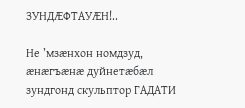ЗУНДÆФТАУÆН!..

Не ’мзæнхон номдзуд, æнæгъæнæ дуйнетæбæл зундгонд скульптор ГАДАТИ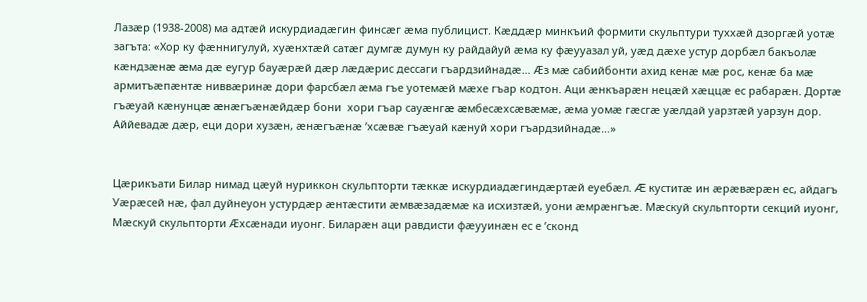Лазæр (1938-2008) ма адтæй искурдиадæгин финсæг æма публицист. Кæддæр минкъий формити скульптури туххæй дзоргæй уотæ загъта: «Хор ку фæннигулуй, хуæнхтæй сатæг думгæ думун ку райдайуй æма ку фæууазал уй, уæд дæхе устур дорбæл бакъолæ кæндзæнæ æма дæ еугур бауæрæй дæр лæдæрис дессаги гъардзийнадæ… Æз мæ сабийбонти ахид кенæ мæ рос, кенæ ба мæ армитъæпæнтæ ниввæринæ дори фарсбæл æма гъе уотемæй мæхе гъар кодтон. Аци æнкъарæн нецæй хæццæ ес рабарæн. Дортæ гъæуай кæнунцæ æнæгъæнæйдæр бони  хори гъар сауæнгæ æмбесæхсæвæмæ, æма уомæ гæсгæ уæлдай уарзтæй уарзун дор. Аййевадæ дæр, еци дори хузæн, æнæгъæнæ ’хсæвæ гъæуай кæнуй хори гъардзийнадæ…»


Цæрикъати Билар нимад цæуй нуриккон скульпторти тæккæ искурдиадæгиндæртæй еуебæл. Æ куститæ ин æрæвæрæн ес, айдагъ Уæрæсей нæ, фал дуйнеуон устурдæр æнтæстити æмвæзадæмæ ка исхизтæй, уони æмрæнгъæ. Мæскуй скульпторти секций иуонг, Мæскуй скульпторти Æхсæнади иуонг. Биларæн аци равдисти фæууинæн ес е ’сконд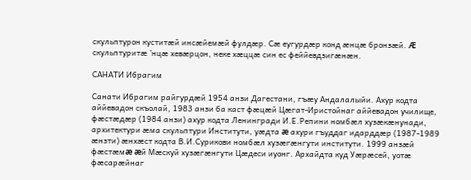скульптурон куститæй инсæйемæй фулдæр. Сæ еугурдæр конд æнцæ бронзæй. Æ скульптуритæ ’нцæ хевæрцон, неке хæццæ син ес феййевдзигæнæн.

САНАТИ Ибрагим

Санати Ибрагим райгурдæй 1954 анзи Дагестани, гъæу Андалалыйи. Ахур кодта аййевадон скъолай, 1983 анзи ба каст фæцæй Цæгат-Иристойнаг аййевадон училище, фæстæдæр (1984 анзи) ахур кодта Ленингради И.Е.Репини номбæл хузæкæнунади, архитектури æма скульптури Институти, уæдта æ ахури гъуддаг идарддæр (1987-1989 æнзти) æнхæст кодта В.И.Сурикови номбæл хузæгæнгути институти. 1999 анзæй фæстæмæ æй Мæскуй хузæгæнгути Цæдеси иуонг. Архайдта куд Уæрæсей, уотæ фæсарæйнаг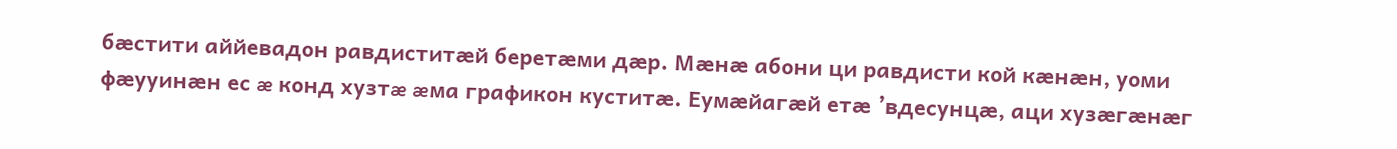бæстити аййевадон равдиститæй беретæми дæр. Мæнæ абони ци равдисти кой кæнæн, уоми фæууинæн ес æ конд хузтæ æма графикон куститæ. Еумæйагæй етæ ’вдесунцæ, аци хузæгæнæг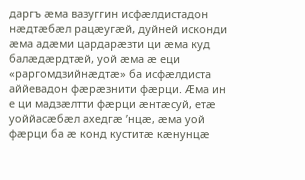даргъ æма вазуггин исфæлдистадон нæдтæбæл рацæугæй, дуйней исконди æма адæми цардарæзти ци æма куд балæдæрдтæй, уой æма æ еци «раргомдзийнæдтæ» ба исфæлдиста аййевадон фæрæзнити фæрци. Æма ин е ци мадзæлтти фæрци æнтæсуй, етæ уоййасæбæл ахедгæ ’нцæ, æма уой фæрци ба æ конд куститæ кæнунцæ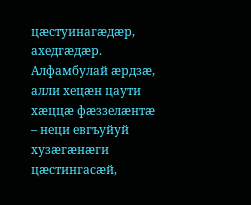цæстуинагæдæр, ахедгæдæр. Алфамбулай æрдзæ, алли хецæн цаути хæццæ фæззелæнтæ – неци евгъуйуй хузæгæнæги цæстингасæй,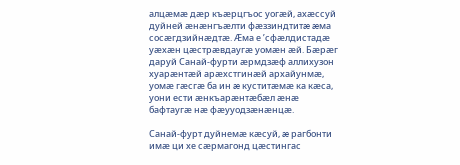алцæмæ дæр къæрцгъос уогæй, ахæссуй дуйней æнæнгъæлти фæззиндтитæ æма сосæгдзийнæдтæ. Æма е ’сфæлдистадæ уæхæн цæстрæвдаугæ уомæн æй. Бæрæг даруй Санай-фурти æрмдзæф аллихузон хуарæнтæй арæхстгинæй архайунмæ, уомæ гæсгæ ба ин æ куститæмæ ка кæса, уони ести æнкъарæнтæбæл æнæ бафтаугæ нæ фæууодзæнæнцæ.

Санай-фурт дуйнемæ кæсуй, æ рагбонти имæ ци хе сæрмагонд цæстингас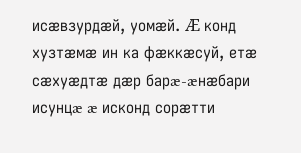исæвзурдæй, уомæй. Æ конд хузтæмæ ин ка фæккæсуй, етæ сæхуæдтæ дæр барæ-æнæбари исунцæ æ исконд сорæтти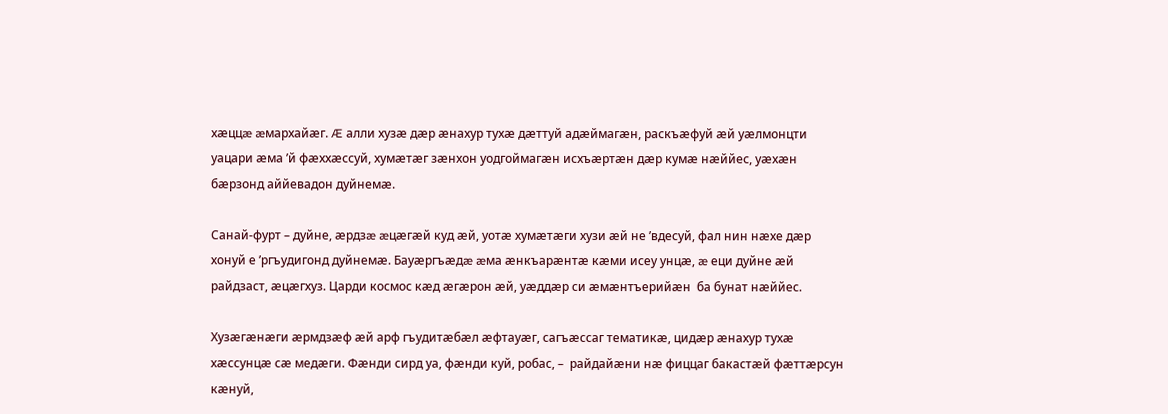хæццæ æмархайæг. Æ алли хузæ дæр æнахур тухæ дæттуй адæймагæн, раскъæфуй æй уæлмонцти уацари æма ’й фæххæссуй, хумæтæг зæнхон уодгоймагæн исхъæртæн дæр кумæ нæййес, уæхæн бæрзонд аййевадон дуйнемæ.

Санай-фурт – дуйне, æрдзæ æцæгæй куд æй, уотæ хумæтæги хузи æй не ’вдесуй, фал нин нæхе дæр хонуй е ’ргъудигонд дуйнемæ. Бауæргъæдæ æма æнкъарæнтæ кæми исеу унцæ, æ еци дуйне æй райдзаст, æцæгхуз. Царди космос кæд æгæрон æй, уæддæр си æмæнтъерийæн  ба бунат нæййес.

Хузæгæнæги æрмдзæф æй арф гъудитæбæл æфтауæг, сагъæссаг тематикæ, цидæр æнахур тухæ хæссунцæ сæ медæги. Фæнди сирд уа, фæнди куй, робас, –  райдайæни нæ фиццаг бакастæй фæттæрсун кæнуй,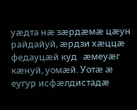уæдта нæ зæрдæмæ цæун райдайуй, æрдзи хæццæ федауцæй куд   æмеуæг кæнуй, уомæй. Уотæ æ еугур исфæлдистадæ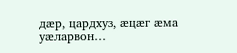дæр, цардхуз, æцæг æма уæларвон…